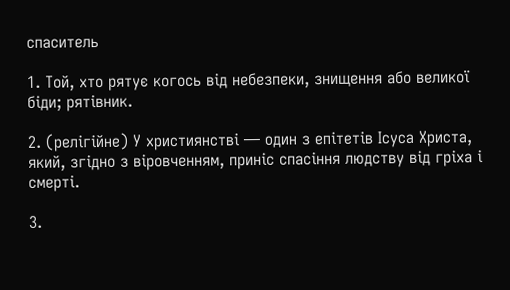спаситель

1. Той, хто рятує когось від небезпеки, знищення або великої біди; рятівник.

2. (релігійне) У християнстві — один з епітетів Ісуса Христа, який, згідно з віровченням, приніс спасіння людству від гріха і смерті.

3.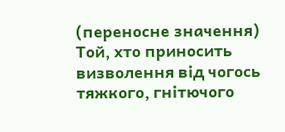(переносне значення) Той, хто приносить визволення від чогось тяжкого, гнітючого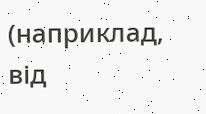(наприклад, від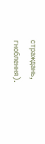страждань, гноблення).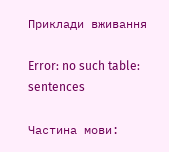Приклади вживання

Error: no such table: sentences

Частина мови: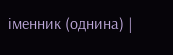іменник (однина) |